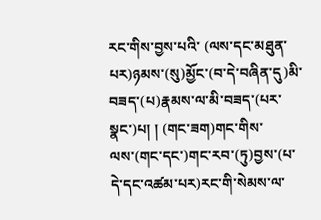རང་གིས་བྱས་པའི་ (ལས་དང་མཐུན་པར)ཉམས་(སུ)མྱོང་(བ་དེ་བཞིན་དུ)མི་བཟད་(པ)རྣམས་ལ་མི་བཟད་(པར་སྣང་)པ། ། (གང་ཟག)གང་གིས་ལས་(གང་དང་)གང་རབ་(ཏུ)བྱས་(པ་དེ་དང་འཚམ་པར)རང་གི་སེམས་ལ་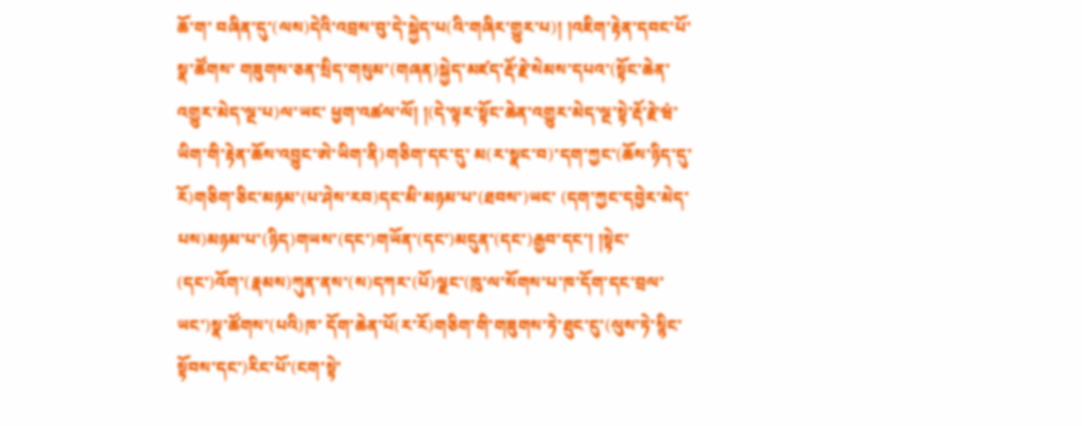ཆོ་ག་ བཞིན་དུ་(ལས)དེའི་འབྲས་བུ་དེ་སྐྱེད་པ(འི་གཞིར་གྱུར་པ)། །འཇིག་རྟེན་དབང་པོ་སྣ་ཚོགས་ གཟུགས་ཅན་སྲིད་གསུམ་(གཞན)སྐྱེད་མཛད་རྡོ་རྗེ་སེམས་དཔའ་(སྟོང་ཆེན་འགྱུར་མེད་ལྔ་པ)ལ་ཡང་ ཕྱག་འཚལ་ལོ། །(དེ་ལྟར་སྟོང་ཆེན་འགྱུར་མེད་ལྔ་སྟེ་རྡོ་རྗེ་ཝཾ་ཡིག་གི་རྟེན་ཆོས་འབྱུང་ཨེ་ཡིག་ནི)གཅིག་དང་དུ་ མ(ར་སྣང་བ)་དག་ཀྱང་(ཆོས་ཉིད་དུ་རོ)གཅིག་ཅིང་མཉམ་(པ་ཤེས་རབ)དང་མི་མཉམ་པ་(ཐབས་)ཡང་ (དག་ཀྱང་དབྱེར་མེད་པས)མཉམ་པ་(ཉིད)གཡས་(དང་)གཡོན་(དང་)མདུན་(དང་)རྒྱབ་དང་། །སྟེང་ (དང་)འོག་(རྣམས)ཀུན་ནས་(ས)དཀར་(པོ)ལྗང་(ཁུ་ལ་སོགས་པ་ཁ་དོག་དང་བྲལ་ཡང་)སྣ་ཚོགས་(པའི)ཁ་ དོག་ཆེན་པོ(ར་རོ)གཅིག་གི་གཟུགས་ཏེ་ཐུང་ངུ་(ལུས་ཏེ་སྙིང་སྟོབས་དང་)རིང་པོ་(ངག་སྟེ་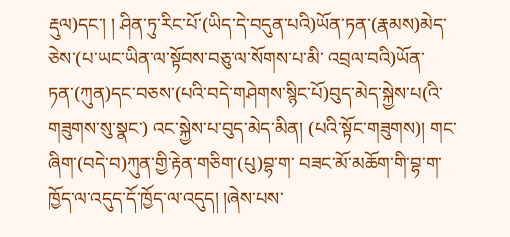རྡུལ)དང་། ། ཤིན་ཏུ་རིང་པོ་(ཡིད་དེ་བདུན་པའི)ཡོན་ཏན་(རྣམས)མེད་ཅེས་(པ་ཡང་ཡིན་ལ་སྟོབས་བཅུ་ལ་སོགས་པ་མི་ འབྲལ་བའི)ཡོན་ཏན་(ཀུན)དང་བཅས་(པའི་བདེ་གཤེགས་སྙིང་པོ)བུད་མེད་སྐྱེས་པ(འི་གཟུགས་སུ་སྣང་) འང་སྐྱེས་པ་བུད་མེད་མིན། (པའི་སྟོང་གཟུགས)། གང་ཞིག་(བདེ་བ)ཀུན་གྱི་རྟེན་གཅིག་(པུ)བྷ་ག་ བཟང་མོ་མཆོག་གི་བྷ་ག་ཁྱོད་ལ་འདུད་དོ་ཁྱོད་ལ་འདུད། །ཞེས་པས་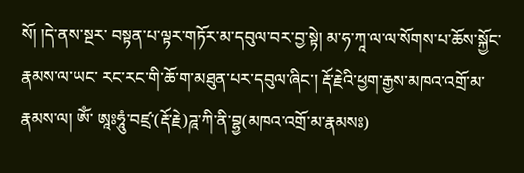སོ། །དེ་ནས་སྔར་ བསྟན་པ་ལྟར་གཏོར་མ་དབུལ་བར་བྱ་སྟེ། མ་ཧ་ཀཱ་ལ་ལ་སོགས་པ་ཆོས་སྐྱོང་རྣམས་ལ་ཡང་ རང་རང་གི་ཆོ་ག་མཐུན་པར་དབུལ་ཞིང་། རྡོ་རྗེའི་ཕྱག་རྒྱས་མཁའ་འགྲོ་མ་རྣམས་ལ། ༀ་ ཨཱཿཧཱུཾ་བཛྲ་(རྡོ་རྗེ)ཌཱ་ཀི་ནི་བྷྱ(མཁའ་འགྲོ་མ་རྣམསཿ)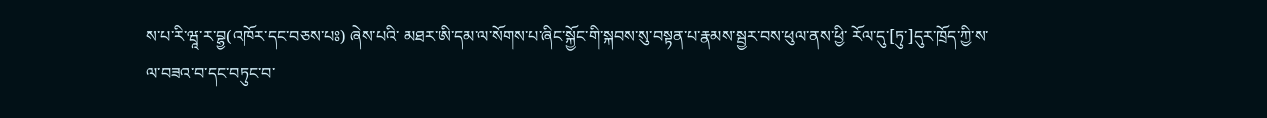ས་པ་རི་ཝཱ་ར་བྷྱ(འཁོར་དང་བཅས་པཿ) ཞེས་པའི་ མཐར་ཨི་དམ་ལ་སོགས་པ་ཞིང་སྐྱོང་གི་སྐབས་སུ་བསྟན་པ་རྣམས་སྦྱར་བས་ཕུལ་ནས་ཕྱི་ རོལ་དུ་[ཏུ་]དུར་ཁྲོད་ཀྱི་ས་ལ་བཟའ་བ་དང་བཏུང་བ་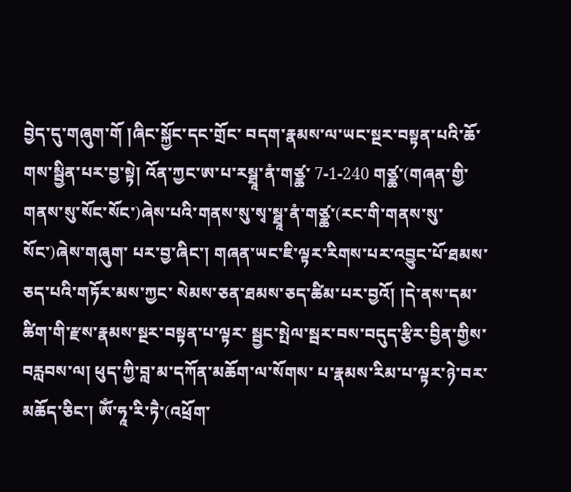བྱེད་དུ་གཞུག་གོ །ཞིང་སྐྱོང་དང་གྲོང་ བདག་རྣམས་ལ་ཡང་སྔར་བསྟན་པའི་ཆོ་གས་སྦྱིན་པར་བྱ་སྟེ། འོན་ཀྱང་ཨ་པ་རསྠཱ་ནཾ་གཙྪ་ 7-1-240 གཙྪ་(གཞན་གྱི་གནས་སུ་སོང་སོང་)ཞེས་པའི་གནས་སུ་སྭ་སྠཱ་ནཾ་གཙྪ་(རང་གི་གནས་སུ་སོང་)ཞེས་གཞུག་ པར་བྱ་ཞིང་། གཞན་ཡང་ཇི་ལྟར་རིགས་པར་འབྱུང་པོ་ཐམས་ཅད་པའི་གཏོར་མས་ཀྱང་ སེམས་ཅན་ཐམས་ཅད་ཚིམ་པར་བྱའོ། །དེ་ནས་དམ་ཚིག་གི་རྫས་རྣམས་སྔར་བསྟན་པ་ལྟར་ སྦྱང་སྤེལ་སྦར་བས་བདུད་རྩིར་བྱིན་གྱིས་བརླབས་ལ། ཕུད་ཀྱི་བླ་མ་དཀོན་མཆོག་ལ་སོགས་ པ་རྣམས་རིམ་པ་ལྟར་ཉེ་བར་མཆོད་ཅིང་། ༀ་ཧཱ་རི་ཏཻ་(འཕྲོག་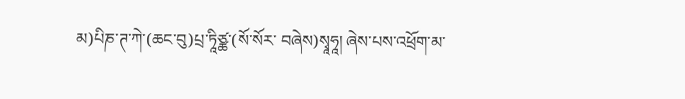མ)པིཎ་ཊ་ཀེ་(ཆང་བུ)པྲ་ཏཱིཙྪ་(སོ་སོར་ བཞེས)སྭཱཧཱ། ཞེས་པས་འཕྲོག་མ་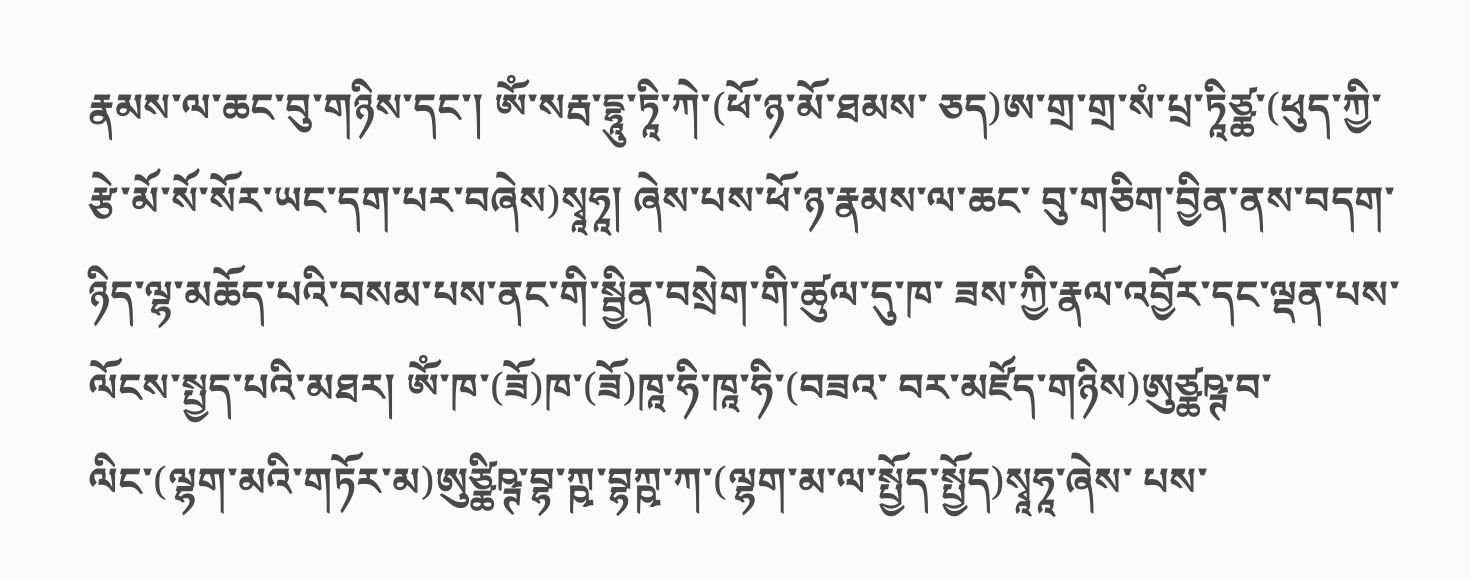རྣམས་ལ་ཆང་བུ་གཉིས་དང་། ༀ་སརྦ་དྷཱུ་ཏཱི་ཀེ་(ཕོ་ཉ་མོ་ཐམས་ ཅད)ཨ་གྲ་གྲ་སཾ་པྲ་ཏཱིཙྪ་(ཕུད་ཀྱི་རྩེ་མོ་སོ་སོར་ཡང་དག་པར་བཞེས)སྭཱཧཱ། ཞེས་པས་ཕོ་ཉ་རྣམས་ལ་ཆང་ བུ་གཅིག་བྱིན་ནས་བདག་ཉིད་ལྷ་མཆོད་པའི་བསམ་པས་ནང་གི་སྦྱིན་བསྲེག་གི་ཚུལ་དུ་ཁ་ ཟས་ཀྱི་རྣལ་འབྱོར་དང་ལྡན་པས་ལོངས་སྤྱད་པའི་མཐར། ༀ་ཁ་(ཟོ)ཁ་(ཟོ)ཁཱ་ཧི་ཁཱ་ཧི་(བཟའ་ བར་མཛོད་གཉིས)ཨུཙྪཥྚ་བ་ལིང་(ལྷག་མའི་གཏོར་མ)ཨུཙྪིཥྚ་བྷ་ཀྵ་བྷཀྵ་ཀ་(ལྷག་མ་ལ་སྤྱོད་སྤྱོད)སྭཱཧཱ་ཞེས་ པས་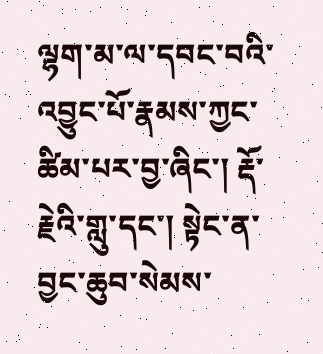ལྷག་མ་ལ་དབང་བའི་འབྱུང་པོ་རྣམས་ཀྱང་ཚིམ་པར་བྱ་ཞིང་། རྡོ་རྗེའི་གླུ་དང་། སྟེང་ན་ བྱང་ཆུབ་སེམས་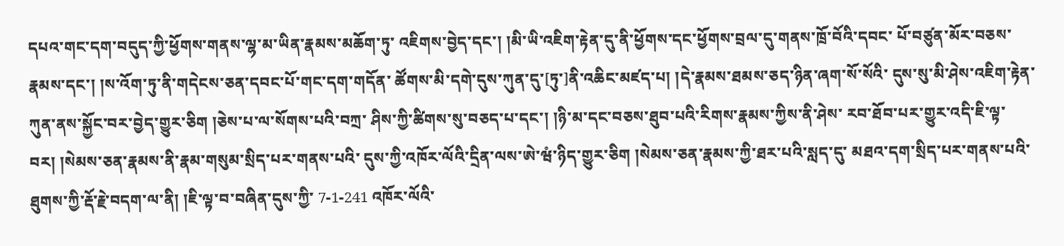དཔའ་གང་དག་བདུད་ཀྱི་ཕྱོགས་གནས་ལྷ་མ་ཡིན་རྣམས་མཆོག་ཏུ་ འཇིགས་བྱེད་དང་། །མི་ཡི་འཇིག་རྟེན་དུ་ནི་ཕྱོགས་དང་ཕྱོགས་བྲལ་དུ་གནས་ཁྲོ་བོའི་དབང་ པོ་བཙུན་མོར་བཅས་རྣམས་དང་། །ས་འོག་ཏུ་ནི་གདེངས་ཅན་དབང་པོ་གང་དག་གདོན་ ཚོགས་མི་དགེ་དུས་ཀུན་དུ་[ཏུ་]ནི་འཆིང་མཛད་པ། །དེ་རྣམས་ཐམས་ཅད་ཉིན་ཞག་སོ་སོའི་ དུས་སུ་མི་ཤེས་འཇིག་རྟེན་ཀུན་ནས་སྐྱོང་བར་བྱེད་གྱུར་ཅིག །ཅེས་པ་ལ་སོགས་པའི་བཀྲ་ ཤིས་ཀྱི་ཚིགས་སུ་བཅད་པ་དང་། །ཉི་མ་དང་བཅས་ཐུབ་པའི་རིགས་རྣམས་ཀྱིས་ནི་ཤེས་ རབ་ཐོབ་པར་གྱུར་འདི་ཇི་ལྟ་བར། །སེམས་ཅན་རྣམས་ནི་རྣམ་གསུམ་སྲིད་པར་གནས་པའི་ དུས་ཀྱི་འཁོར་ལོའི་དྲིན་ལས་ཨེ་ཝཾ་ཉིད་གྱུར་ཅིག །སེམས་ཅན་རྣམས་ཀྱི་ཐར་པའི་སླད་དུ་ མཐའ་དག་སྲིད་པར་གནས་པའི་ཐུགས་ཀྱི་རྡོ་རྗེ་བདག་ལ་ནི། །ཇི་ལྟ་བ་བཞིན་དུས་ཀྱི་ 7-1-241 འཁོར་ལོའི་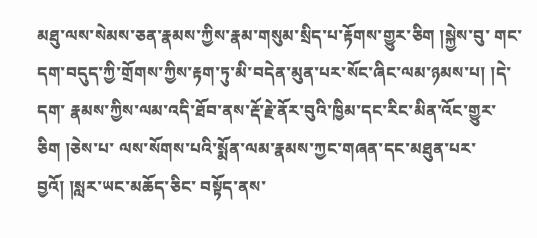མཐུ་ལས་སེམས་ཅན་རྣམས་ཀྱིས་རྣམ་གསུམ་སྲིད་པ་རྟོགས་གྱུར་ཅིག །སྐྱེས་བུ་ གང་དག་བདུད་ཀྱི་གྲོགས་ཀྱིས་རྟག་ཏུ་མི་བདེན་མུན་པར་སོང་ཞིང་ལམ་ཉམས་པ། །དེ་དག་ རྣམས་ཀྱིས་ལམ་འདི་ཐོབ་ནས་རྡོ་རྗེ་ནོར་བུའི་ཁྱིམ་དང་རིང་མིན་འོང་གྱུར་ཅིག །ཅེས་པ་ ལས་སོགས་པའི་སྨོན་ལམ་རྣམས་ཀྱང་གཞན་དང་མཐུན་པར་བྱའོ། །སླར་ཡང་མཆོད་ཅིང་ བསྟོད་ནས་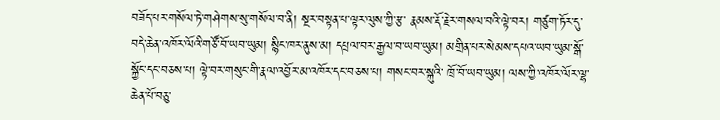བཟོད་པར་གསོལ་ཏེ་གཤེགས་སུ་གསོལ་བ་ནི། སྔར་བསྟན་པ་ལྟར་ལུས་ཀྱི་རྩ་ རྣམས་རྡོ་རྗེར་གསལ་བའི་ལྟེ་བར། གཙུག་ཏོར་དུ་བདེ་ཆེན་འཁོར་ལོའི་གཙོ་བོ་ཡབ་ཡུམ། སྙིང་ཁར་ནུས་མ། དཔྲལ་བར་རྒྱལ་བ་ཡབ་ཡུམ། མགྲིན་པར་སེམས་དཔའ་ཡབ་ཡུམ་སྒོ་ སྐྱོང་དང་བཅས་པ། ལྟེ་བར་གསུང་གི་རྣལ་འབྱོར་མ་འཁོར་དང་བཅས་པ། གསང་བར་སྐུའི་ ཁྲོ་བོ་ཡབ་ཡུམ། ལས་ཀྱི་འཁོར་ལོར་ལྷ་ཆེན་པོ་བཅུ་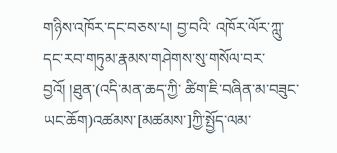གཉིས་འཁོར་དང་བཅས་པ། བྱ་བའི་ འཁོར་ལོར་ཀླུ་དང་རབ་གཏུམ་རྣམས་གཤེགས་སུ་གསོལ་བར་བྱའོ། །ཐུན་(འདི་མན་ཆད་ཀྱི་ ཚིག་ཇི་བཞིན་མ་བཟུང་ཡང་ཆོག)འཚམས་[མཚམས་]ཀྱི་སྤྱོད་ལམ་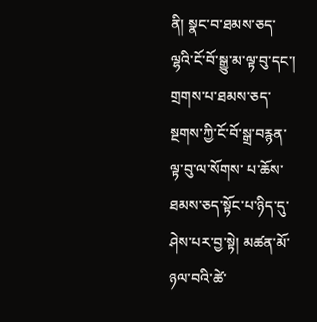ནི། སྣང་བ་ཐམས་ཅད་ ལྷའི་ངོ་བོ་སྒྱུ་མ་ལྟ་བུ་དང་། གྲགས་པ་ཐམས་ཅད་སྔགས་ཀྱི་ངོ་བོ་སྒྲ་བརྙན་ལྟ་བུ་ལ་སོགས་ པ་ཆོས་ཐམས་ཅད་སྟོང་པ་ཉིད་དུ་ཤེས་པར་བྱ་སྟེ། མཚན་མོ་ཉལ་བའི་ཚེ་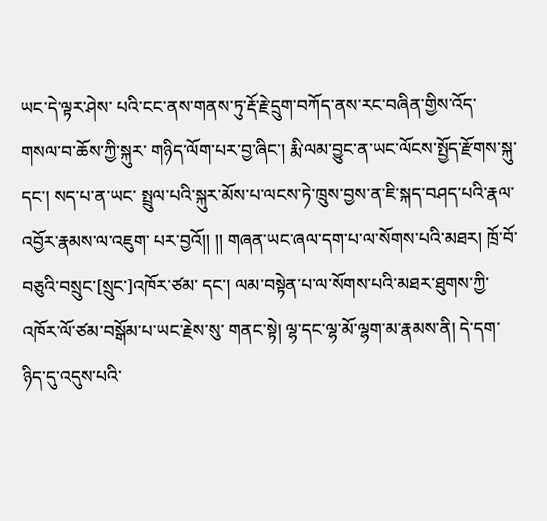ཡང་དེ་ལྟར་ཤེས་ པའི་ངང་ནས་གནས་ཏུ་རྡོ་རྗེ་དྲུག་བཀོད་ནས་རང་བཞིན་གྱིས་འོད་གསལ་བ་ཆོས་ཀྱི་སྐུར་ གཉིད་ལོག་པར་བྱ་ཞིང་། རྨི་ལམ་བྱུང་ན་ཡང་ལོངས་སྤྱོད་རྫོགས་སྐུ་དང་། སད་པ་ན་ཡང་ སྤྲུལ་པའི་སྐུར་མོས་པ་ལངས་ཏེ་ཁྲུས་བྱས་ན་ཇི་སྐད་བཤད་པའི་རྣལ་འབྱོར་རྣམས་ལ་འཇུག་ པར་བྱའོ།། །། གཞན་ཡང་ཞལ་དག་པ་ལ་སོགས་པའི་མཐར། ཁྲོ་བོ་བཅུའི་བསྲུང་[སྲུང་]འཁོར་ཙམ་ དང་། ལམ་བསྟེན་པ་ལ་སོགས་པའི་མཐར་ཐུགས་ཀྱི་འཁོར་ལོ་ཙམ་བསྒོམ་པ་ཡང་རྗེས་སུ་ གནང་སྟེ། ལྷ་དང་ལྷ་མོ་ལྷག་མ་རྣམས་ནི། དེ་དག་ཉིད་དུ་འདུས་པའི་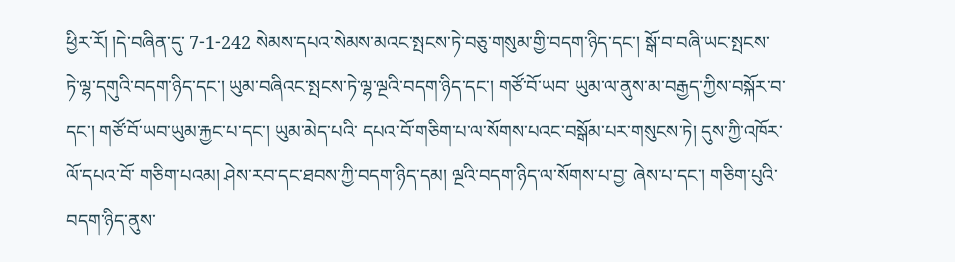ཕྱིར་རོ། །དེ་བཞིན་དུ་ 7-1-242 སེམས་དཔའ་སེམས་མའང་སྤངས་ཏེ་བཅུ་གསུམ་གྱི་བདག་ཉིད་དང་། སྒོ་བ་བཞི་ཡང་སྤངས་ ཏེ་ལྷ་དགུའི་བདག་ཉིད་དང་། ཡུམ་བཞིའང་སྤངས་ཏེ་ལྷ་ལྔའི་བདག་ཉིད་དང་། གཙོ་བོ་ཡབ་ ཡུམ་ལ་ནུས་མ་བརྒྱད་ཀྱིས་བསྐོར་བ་དང་། གཙོ་བོ་ཡབ་ཡུམ་རྐྱང་པ་དང་། ཡུམ་མེད་པའི་ དཔའ་བོ་གཅིག་པ་ལ་སོགས་པའང་བསྒོམ་པར་གསུངས་ཏེ། དུས་ཀྱི་འཁོར་ལོ་དཔའ་བོ་ གཅིག་པའམ། ཤེས་རབ་དང་ཐབས་ཀྱི་བདག་ཉིད་དམ། ལྔའི་བདག་ཉིད་ལ་སོགས་པ་བྱ་ ཞེས་པ་དང་། གཅིག་པུའི་བདག་ཉིད་ནུས་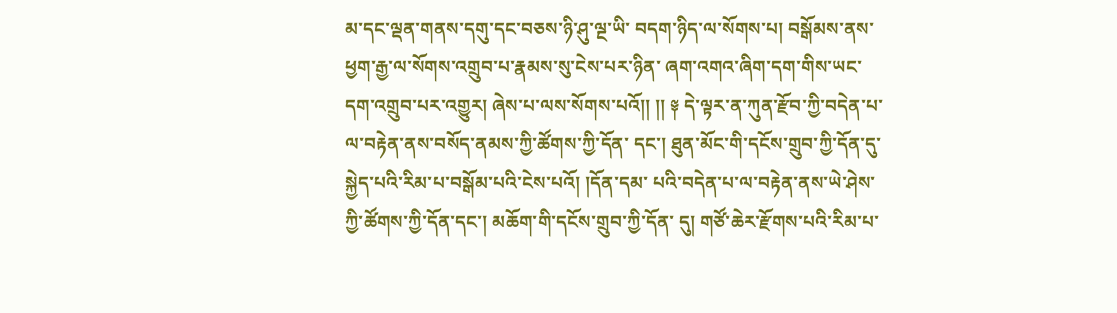མ་དང་ལྡན་གནས་དགུ་དང་བཅས་ཉི་ཤུ་ལྔ་ཡི་ བདག་ཉིད་ལ་སོགས་པ། བསྒོམས་ནས་ཕྱག་རྒྱ་ལ་སོགས་འགྲུབ་པ་རྣམས་སུ་ངེས་པར་ཉིན་ ཞག་འགའ་ཞིག་དག་གིས་ཡང་དག་འགྲུབ་པར་འགྱུར། ཞེས་པ་ལས་སོགས་པའོ།། །། ༈ དེ་ལྟར་ན་ཀུན་རྫོབ་ཀྱི་བདེན་པ་ལ་བརྟེན་ནས་བསོད་ནམས་ཀྱི་ཚོགས་ཀྱི་དོན་ དང་། ཐུན་མོང་གི་དངོས་གྲུབ་ཀྱི་དོན་དུ་སྐྱེད་པའི་རིམ་པ་བསྒོམ་པའི་ངེས་པའོ། །དོན་དམ་ པའི་བདེན་པ་ལ་བརྟེན་ནས་ཡེ་ཤེས་ཀྱི་ཚོགས་ཀྱི་དོན་དང་། མཆོག་གི་དངོས་གྲུབ་ཀྱི་དོན་ དུ། གཙོ་ཆེར་རྫོགས་པའི་རིམ་པ་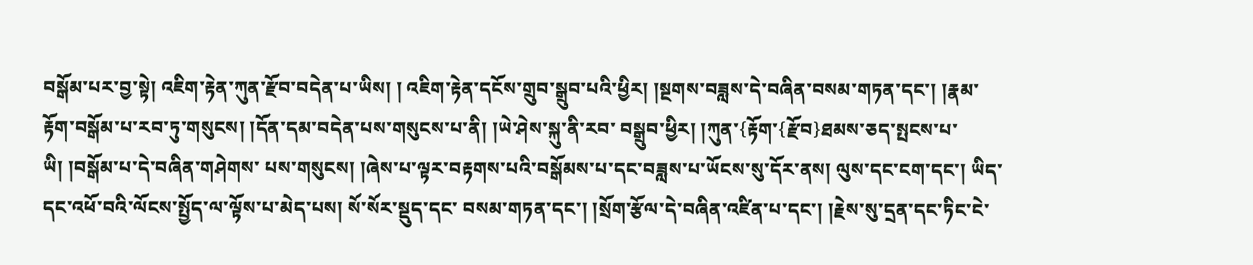བསྒོམ་པར་བྱ་སྟེ། འཇིག་རྟེན་ཀུན་རྫོབ་བདེན་པ་ཡིས། ། འཇིག་རྟེན་དངོས་གྲུབ་སྒྲུབ་པའི་ཕྱིར། །སྔགས་བཟླས་དེ་བཞིན་བསམ་གཏན་དང་། །རྣམ་ རྟོག་བསྒོམ་པ་རབ་ཏུ་གསུངས། །དོན་དམ་བདེན་པས་གསུངས་པ་ནི། །ཡེ་ཤེས་སྐུ་ནི་རབ་ བསྒྲུབ་ཕྱིར། །ཀུན་{རྟོག་{རྫོབ}ཐམས་ཅད་སྤངས་པ་ཡི། །བསྒོམ་པ་དེ་བཞིན་གཤེགས་ པས་གསུངས། །ཞེས་པ་ལྟར་བརྟགས་པའི་བསྒོམས་པ་དང་བཟླས་པ་ཡོངས་སུ་དོར་ནས། ལུས་དང་ངག་དང་། ཡིད་དང་འཕོ་བའི་ལོངས་སྤྱོད་ལ་ལྟོས་པ་མེད་པས། སོ་སོར་སྡུད་དང་ བསམ་གཏན་དང་། །སྲོག་རྩོལ་དེ་བཞིན་འཛིན་པ་དང་། །རྗེས་སུ་དྲན་དང་ཏིང་ངེ་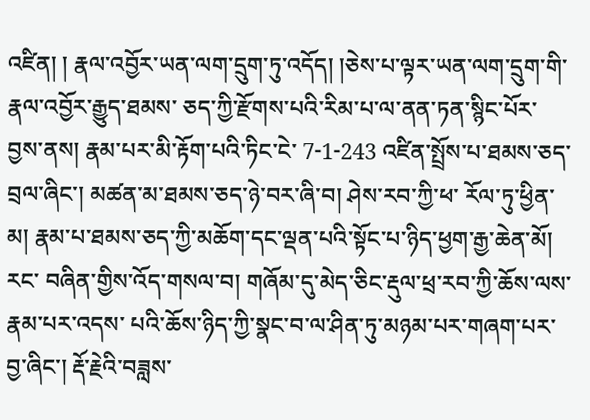འཛིན། ། རྣལ་འབྱོར་ཡན་ལག་དྲུག་ཏུ་འདོད། །ཅེས་པ་ལྟར་ཡན་ལག་དྲུག་གི་རྣལ་འབྱོར་རྒྱུད་ཐམས་ ཅད་ཀྱི་རྫོགས་པའི་རིམ་པ་ལ་ནན་ཏན་སྙིང་པོར་བྱས་ནས། རྣམ་པར་མི་རྟོག་པའི་ཏིང་ངེ་ 7-1-243 འཛིན་སྤྲོས་པ་ཐམས་ཅད་བྲལ་ཞིང་། མཚན་མ་ཐམས་ཅད་ཉེ་བར་ཞི་བ། ཤེས་རབ་ཀྱི་ཕ་ རོལ་ཏུ་ཕྱིན་མ། རྣམ་པ་ཐམས་ཅད་ཀྱི་མཆོག་དང་ལྡན་པའི་སྟོང་པ་ཉིད་ཕྱག་རྒྱ་ཆེན་མོ། རང་ བཞིན་གྱིས་འོད་གསལ་བ། གཞོམ་དུ་མེད་ཅིང་རྡུལ་ཕྲ་རབ་ཀྱི་ཆོས་ལས་རྣམ་པར་འདས་ པའི་ཆོས་ཉིད་ཀྱི་སྣང་བ་ལ་ཤིན་ཏུ་མཉམ་པར་གཞག་པར་བྱ་ཞིང་། རྡོ་རྗེའི་བཟླས་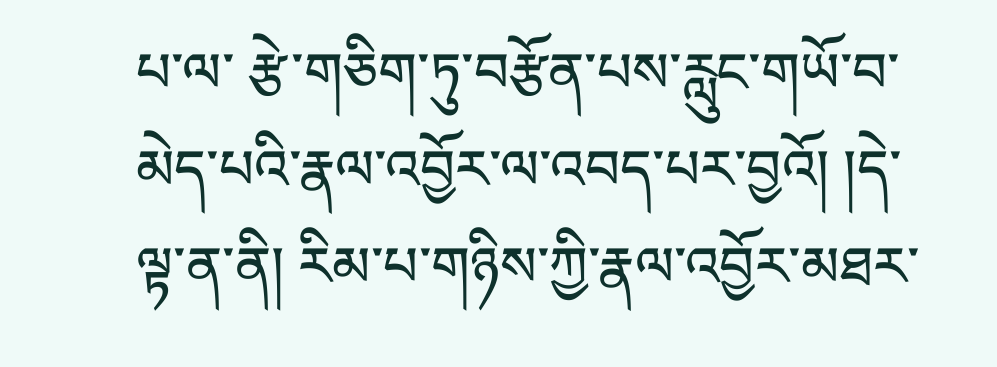པ་ལ་ རྩེ་གཅིག་ཏུ་བརྩོན་པས་རླུང་གཡོ་བ་མེད་པའི་རྣལ་འབྱོར་ལ་འབད་པར་བྱའོ། །དེ་ལྟ་ན་ནི། རིམ་པ་གཉིས་ཀྱི་རྣལ་འབྱོར་མཐར་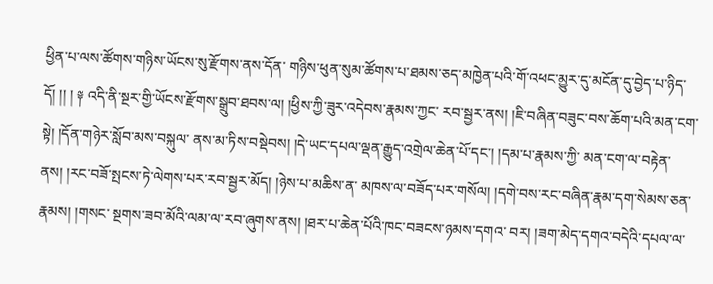ཕྱིན་པ་ལས་ཚོགས་གཉིས་ཡོངས་སུ་རྫོགས་ནས་དོན་ གཉིས་ཕུན་སུམ་ཚོགས་པ་ཐམས་ཅད་མཁྱེན་པའི་གོ་འཕང་མྱུར་དུ་མངོན་དུ་བྱེད་པ་ཉིད་དོ། །། ། ༈ འདི་ནི་སྔར་གྱི་ཡོངས་རྫོགས་སྒྲུབ་ཐབས་ལ། །ཕྱིས་ཀྱི་ཟུར་འདེབས་རྣམས་ཀྱང་ རབ་སྦྱར་ནས། །ཇི་བཞིན་བཟུང་བས་ཆོག་པའི་མན་ངག་སྟེ། །དོན་གཉེར་སློབ་མས་བསྐུལ་ ནས་མ་ཏིས་བསྡེབས། །དེ་ཡང་དཔལ་ལྡན་རྒྱུད་འགྲེལ་ཆེན་པོ་དང་། །དམ་པ་རྣམས་ཀྱི་ མན་ངག་ལ་བརྟེན་ནས། །རང་བཟོ་སྤངས་ཏེ་ལེགས་པར་རབ་སྦྱར་མོད། །ཉེས་པ་མཆིས་ན་ མཁས་ལ་བཟོད་པར་གསོལ། །དགེ་བས་རང་བཞིན་རྣམ་དག་སེམས་ཅན་རྣམས། །གསང་ སྔགས་ཟབ་མོའི་ལམ་ལ་རབ་ཞུགས་ནས། །ཐར་པ་ཆེན་པོའི་ཁང་བཟངས་ཉམས་དགའ་ བར། །ཟག་མེད་དགའ་བདེའི་དཔལ་ལ་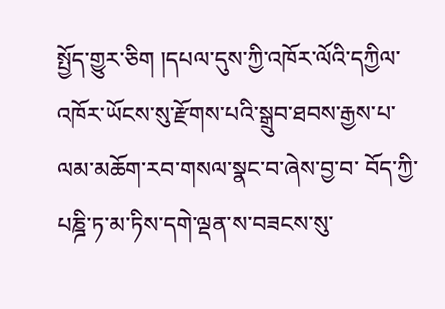སྤྱོད་གྱུར་ཅིག །དཔལ་དུས་ཀྱི་འཁོར་ལོའི་དཀྱིལ་ འཁོར་ཡོངས་སུ་རྫོགས་པའི་སྒྲུབ་ཐབས་རྒྱས་པ་ལམ་མཆོག་རབ་གསལ་སྣང་བ་ཞེས་བྱ་བ་ བོད་ཀྱི་པཎྜི་ཏ་མ་ཏིས་དགེ་ལྡན་ས་བཟངས་སུ་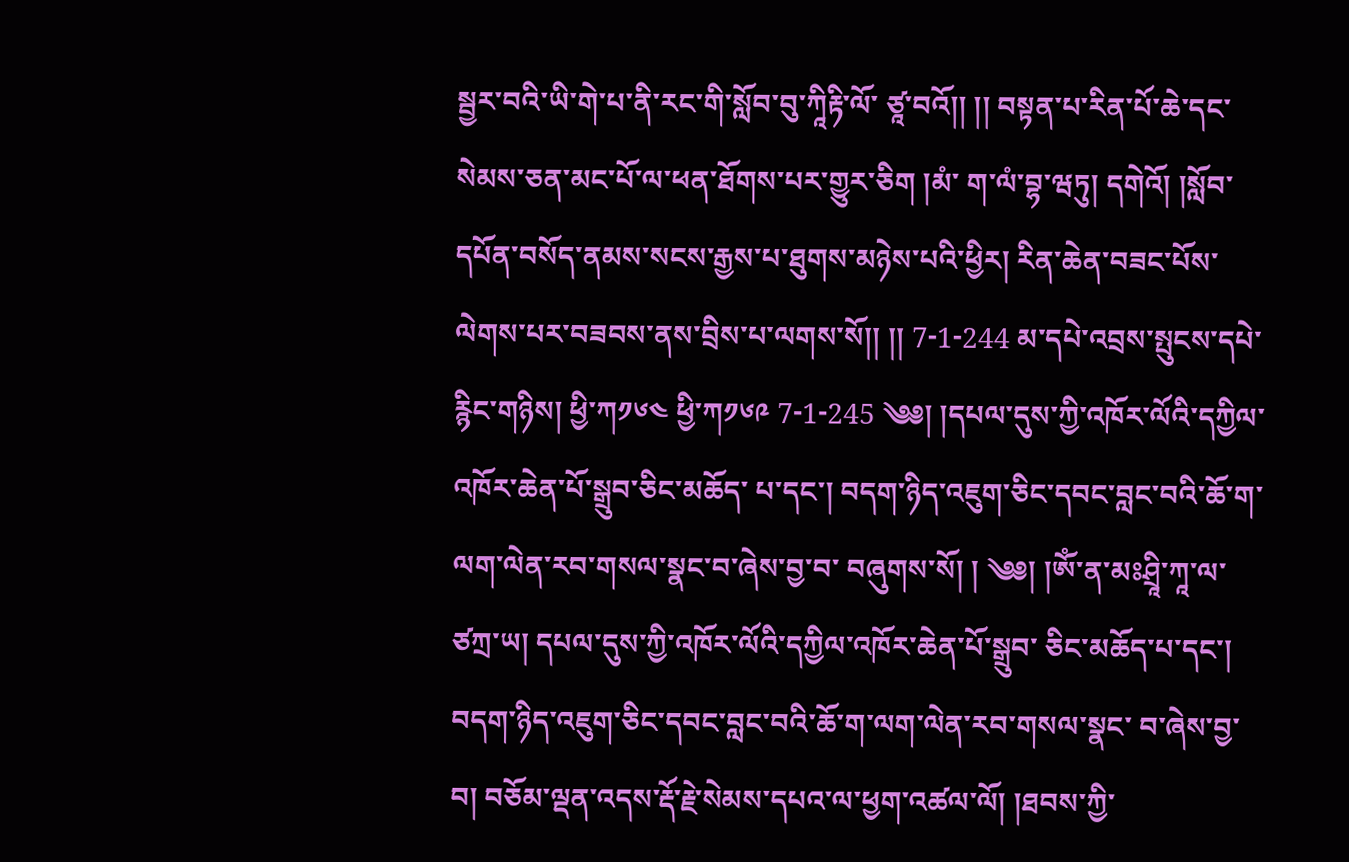སྦྱར་བའི་ཡི་གེ་པ་ནི་རང་གི་སློབ་བུ་ཀཱིརྟི་ལོ་ ཙཱ་བའོ།། །། བསྟན་པ་རིན་པོ་ཆེ་དང་སེམས་ཅན་མང་པོ་ལ་ཕན་ཐོགས་པར་གྱུར་ཅིག །མཾ་ ག་ལཾ་བྷ་ཝཏུ། དགེའོ། །སློབ་དཔོན་བསོད་ནམས་སངས་རྒྱས་པ་ཐུགས་མཉེས་པའི་ཕྱིར། རིན་ཆེན་བཟང་པོས་ལེགས་པར་བཟབས་ནས་བྲིས་པ་ལགས་སོ།། །། 7-1-244 མ་དཔེ་འབྲས་སྤུངས་དཔེ་རྙིང་གཉིས། ཕྱི་ཀ༡༦༤ ཕྱི་ཀ༡༦༩ 7-1-245 ༄༅། །དཔལ་དུས་ཀྱི་འཁོར་ལོའི་དཀྱིལ་འཁོར་ཆེན་པོ་སྒྲུབ་ཅིང་མཆོད་ པ་དང་། བདག་ཉིད་འཇུག་ཅིང་དབང་བླང་བའི་ཆོ་ག་ ལག་ལེན་རབ་གསལ་སྣང་བ་ཞེས་བྱ་བ་ བཞུགས་སོ། ། ༄༅། །ༀ་ན་མཿཤྲཱི་ཀཱ་ལ་ཙཀྲ་ཡ། དཔལ་དུས་ཀྱི་འཁོར་ལོའི་དཀྱིལ་འཁོར་ཆེན་པོ་སྒྲུབ་ ཅིང་མཆོད་པ་དང་། བདག་ཉིད་འཇུག་ཅིང་དབང་བླང་བའི་ཆོ་ག་ལག་ལེན་རབ་གསལ་སྣང་ བ་ཞེས་བྱ་བ། བཅོམ་ལྡན་འདས་རྡོ་རྗེ་སེམས་དཔའ་ལ་ཕྱག་འཚལ་ལོ། །ཐབས་ཀྱི་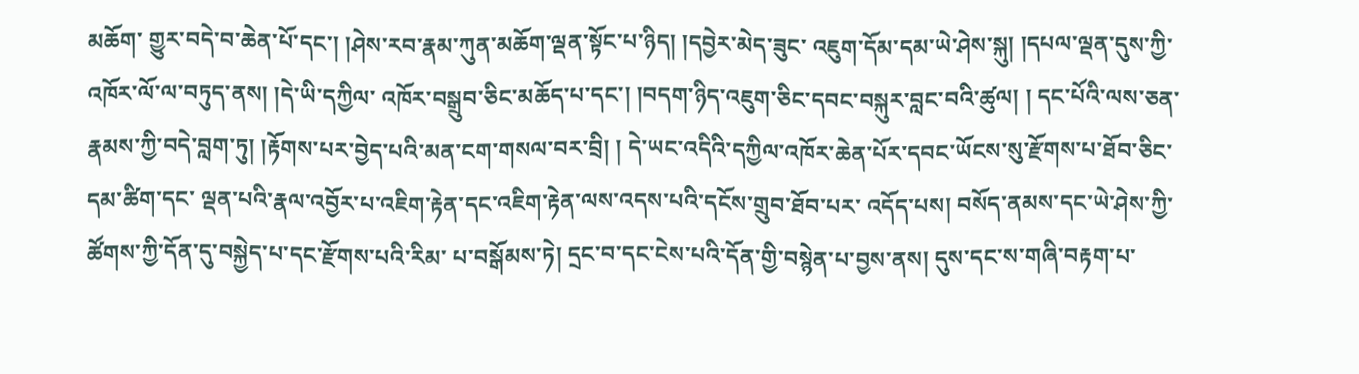མཆོག་ གྱུར་བདེ་བ་ཆེན་པོ་དང་། །ཤེས་རབ་རྣམ་ཀུན་མཆོག་ལྡན་སྟོང་པ་ཉིད། །དབྱེར་མེད་ཟུང་ འཇུག་དོམ་དམ་ཡེ་ཤེས་སྐུ། །དཔལ་ལྡན་དུས་ཀྱི་འཁོར་ལོ་ལ་བཏུད་ནས། །དེ་ཡི་དཀྱིལ་ འཁོར་བསྒྲུབ་ཅིང་མཆོད་པ་དང་། །བདག་ཉིད་འཇུག་ཅིང་དབང་བསྐུར་བླང་བའི་ཚུལ། ། དང་པོའི་ལས་ཅན་རྣམས་ཀྱི་བདེ་བླག་ཏུ། །རྟོགས་པར་བྱེད་པའི་མན་ངག་གསལ་བར་བྲི། ། དེ་ཡང་འདིའི་དཀྱིལ་འཁོར་ཆེན་པོར་དབང་ཡོངས་སུ་རྫོགས་པ་ཐོབ་ཅིང་དམ་ཚིག་དང་ ལྡན་པའི་རྣལ་འབྱོར་པ་འཇིག་རྟེན་དང་འཇིག་རྟེན་ལས་འདས་པའི་དངོས་གྲུབ་ཐོབ་པར་ འདོད་པས། བསོད་ནམས་དང་ཡེ་ཤེས་ཀྱི་ཚོགས་ཀྱི་དོན་དུ་བསྐྱེད་པ་དང་རྫོགས་པའི་རིམ་ པ་བསྒོམས་ཏེ། དྲང་བ་དང་ངེས་པའི་དོན་གྱི་བསྙེན་པ་བྱས་ནས། དུས་དང་ས་གཞི་བརྟག་པ་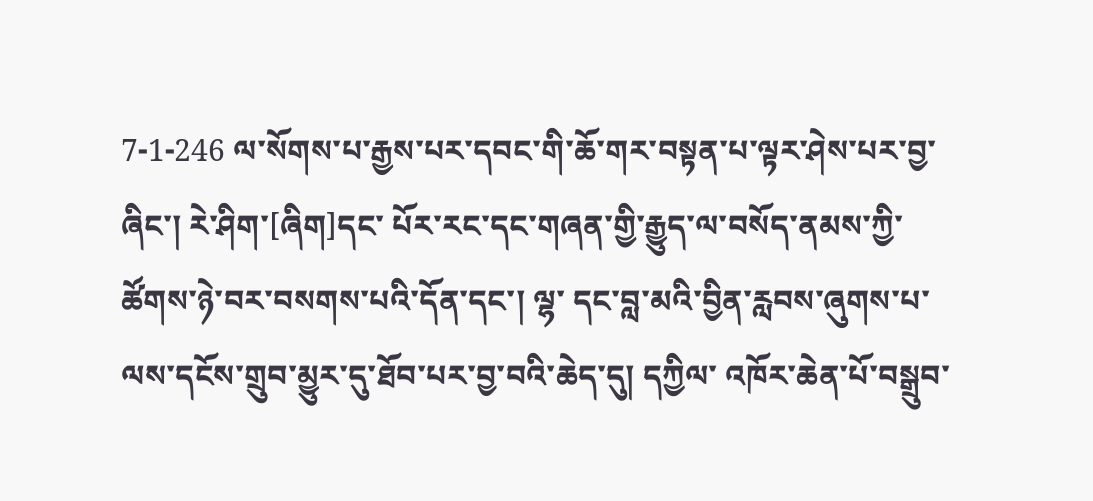7-1-246 ལ་སོགས་པ་རྒྱས་པར་དབང་གི་ཆོ་གར་བསྟན་པ་ལྟར་ཤེས་པར་བྱ་ཞིང་། རེ་ཤིག་[ཞིག]དང་ པོར་རང་དང་གཞན་གྱི་རྒྱུད་ལ་བསོད་ནམས་ཀྱི་ཚོགས་ཉེ་བར་བསགས་པའི་དོན་དང་། ལྷ་ དང་བླ་མའི་བྱིན་རླབས་ཞུགས་པ་ལས་དངོས་གྲུབ་མྱུར་དུ་ཐོབ་པར་བྱ་བའི་ཆེད་དུ། དཀྱིལ་ འཁོར་ཆེན་པོ་བསྒྲུབ་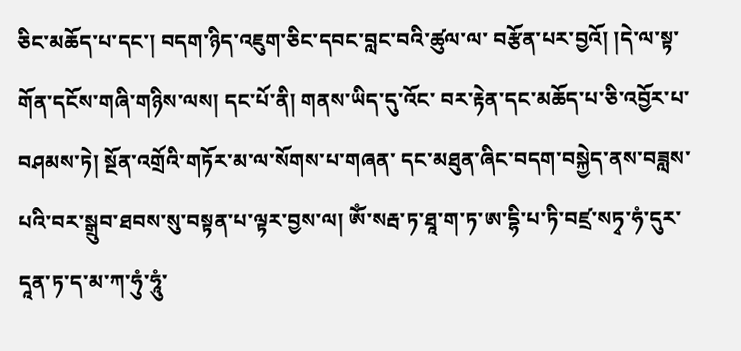ཅིང་མཆོད་པ་དང་། བདག་ཉིད་འཇུག་ཅིང་དབང་བླང་བའི་ཚུལ་ལ་ བརྩོན་པར་བྱའོ། །དེ་ལ་སྟ་གོན་དངོས་གཞི་གཉིས་ལས། དང་པོ་ནི། གནས་ཡིད་དུ་འོང་ བར་རྟེན་དང་མཆོད་པ་ཅི་འབྱོར་པ་བཤམས་ཏེ། སྔོན་འགྲོའི་གཏོར་མ་ལ་སོགས་པ་གཞན་ དང་མཐུན་ཞིང་བདག་བསྐྱེད་ནས་བཟླས་པའི་བར་སྒྲུབ་ཐབས་སུ་བསྟན་པ་ལྟར་བྱས་ལ། ༀ་སརྦ་ཏ་ཐཱ་ག་ཏ་ཨ་དྷི་པ་ཏི་བཛྲ་སཏྭ་ཧཾ་དུར་དཱན་ཏ་ད་མ་ཀ་ཧུཾ་ཧཱུཾ་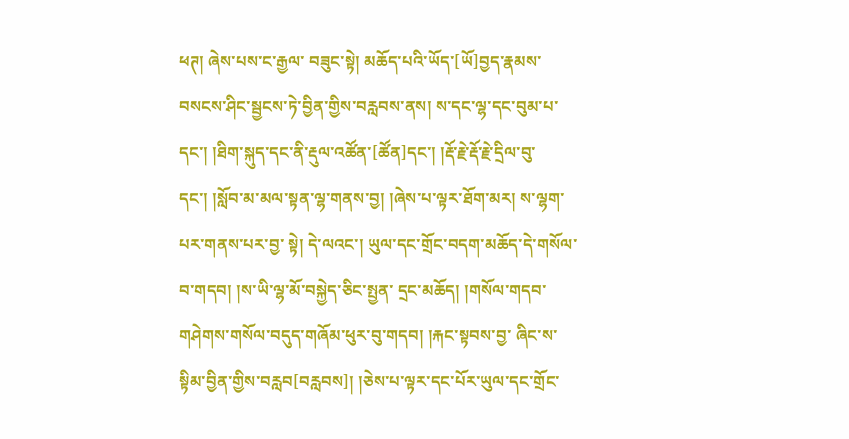ཕཊ། ཞེས་པས་ང་རྒྱལ་ བཟུང་སྟེ། མཆོད་པའི་ཡོད་[ཡོ]བྱད་རྣམས་བསངས་ཤིང་སྦྱངས་ཏེ་བྱིན་གྱིས་བརླབས་ནས། ས་དང་ལྷ་དང་བུམ་པ་དང་། །ཐིག་སྐུད་དང་ནི་རྡུལ་འཚོན་[ཚོན]དང་། །རྡོ་རྗེ་རྡོ་རྗེ་དྲིལ་བུ་ དང་། །སློབ་མ་མལ་སྟན་ལྷ་གནས་བྱ། །ཞེས་པ་ལྟར་ཐོག་མར། ས་ལྷག་པར་གནས་པར་བྱ་ སྟེ། དེ་ལའང་། ཡུལ་དང་གྲོང་བདག་མཆོད་དེ་གསོལ་བ་གདབ། །ས་ཡི་ལྷ་མོ་བསྐྱེད་ཅིང་སྤྱན་ དྲང་མཆོད། །གསོལ་གདབ་གཤེགས་གསོལ་བདུད་གཞོམ་ཕུར་བུ་གདབ། །རྐང་སྟབས་བྱ་ ཞིང་ས་སྟིམ་བྱིན་གྱིས་བརླབ[བརླབས]། །ཅེས་པ་ལྟར་དང་པོར་ཡུལ་དང་གྲོང་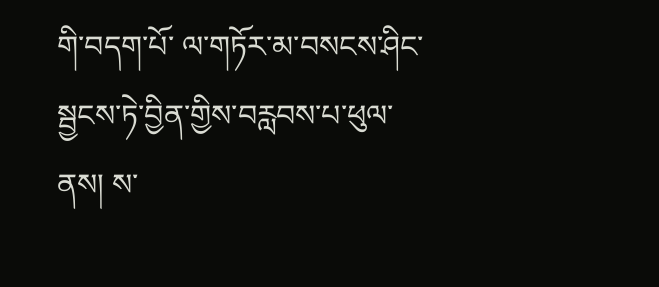གི་བདག་པོ་ ལ་གཏོར་མ་བསངས་ཤིང་སྦྱངས་ཏེ་བྱིན་གྱིས་བརླབས་པ་ཕུལ་ནས། ས་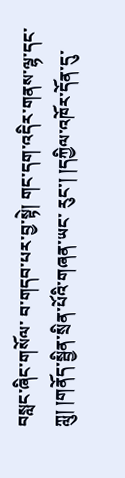བསླང་ཞིང་གསོལ་ བ་གདབ་པར་བྱ་སྟེ། གང་དག་འདིར་གནས་ལྷ་དང་ཀླུ། །གནོད་སྦྱིན་སྲིན་པོའི་གཞན་ཡང་ རུང་། །དཀྱིལ་འཁོར་དོན་དུ་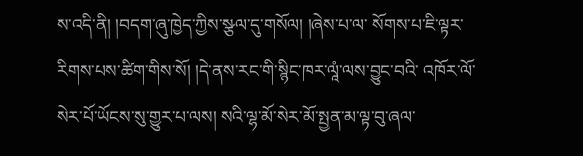ས་འདི་ནི། །བདག་ཞུ་ཁྱེད་ཀྱིས་སྩལ་དུ་གསོལ། །ཞེས་པ་ལ་ སོགས་པ་ཇི་ལྟར་རིགས་པས་ཚིག་གིས་སོ། །དེ་ནས་རང་གི་སྙིང་ཁར་ལཱཾ་ལས་བྱུང་བའི་ འཁོར་ལོ་སེར་པོ་ཡོངས་སུ་གྱུར་པ་ལས། སའི་ལྷ་མོ་སེར་མོ་སྤྱན་མ་ལྟ་བུ་ཞལ་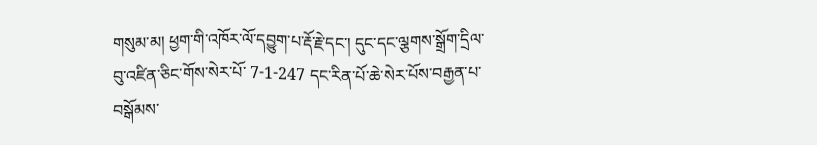གསུམ་མ། ཕྱག་གི་འཁོར་ལོ་དབྱུག་པ་རྡོ་རྗེ་དང་། དུང་དང་ལྕགས་སྒྲོག་དྲིལ་བུ་འཛིན་ཅིང་གོས་སེར་པོ་ 7-1-247 དང་རིན་པོ་ཆེ་སེར་པོས་བརྒྱན་པ་བསྒོམས་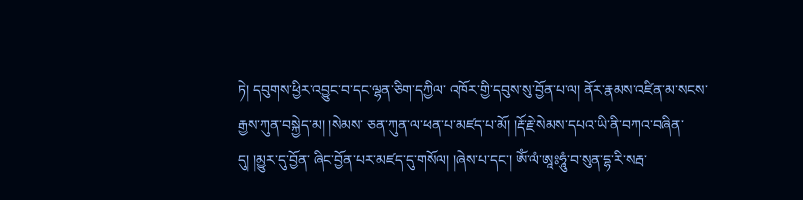ཏེ། དབུགས་ཕྱིར་འབྱུང་བ་དང་ལྷན་ཅིག་དཀྱིལ་ འཁོར་གྱི་དབུས་སུ་བྱོན་པ་ལ། ནོར་རྣམས་འཛིན་མ་སངས་རྒྱས་ཀུན་བསྐྱེད་མ། །སེམས་ ཅན་ཀུན་ལ་ཕན་པ་མཛད་པ་མོ། །རྡོ་རྗེ་སེམས་དཔའ་ཡི་ནི་བཀའ་བཞིན་དུ། །མྱུར་དུ་བྱོན་ ཞིང་བྱོན་པར་མཛད་དུ་གསོལ། །ཞེས་པ་དང་། ༀ་ལཾ་ཨཱཿཧཱུཾ་བ་སུན་དྷ་རི་སརྦ་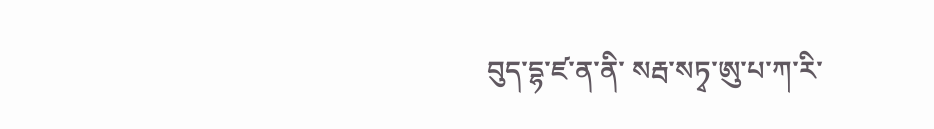བུད་དྷ་ཛ་ན་ནི་ སརྦ་སཏྭ་ཨུ་པ་ཀ་རི་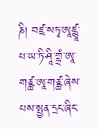ཎི། བཛྲ་སཏྭ་ཨཱཛྙཱ་པ་ཡ་ཏི་ཤཱི་གྷྲཾ་ཨཱ་གཙྪ་ཨཱ་གཙྪ་ཞེས་པས་སྤྱན་དྲང་ཞིང་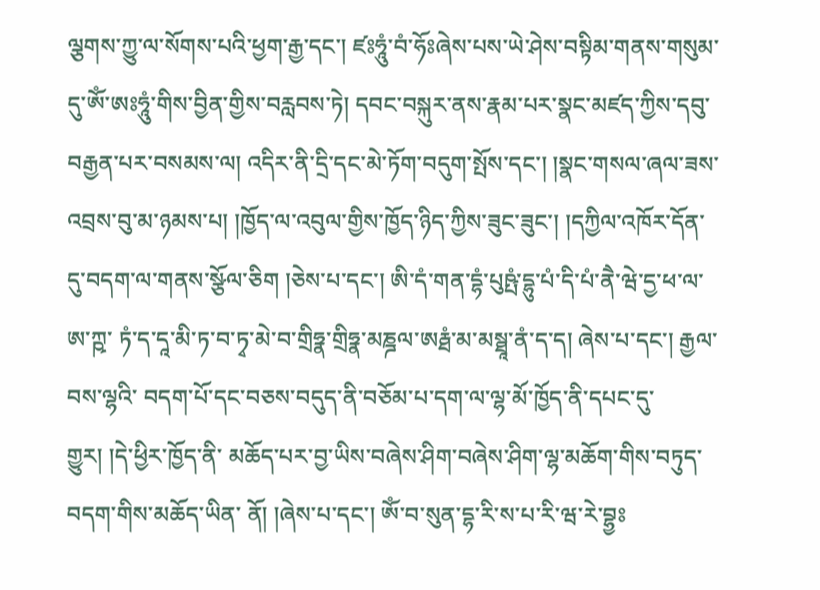ལྕགས་ཀྱུ་ལ་སོགས་པའི་ཕྱག་རྒྱ་དང་། ཛཿཧཱུཾ་བཾ་ཧོཿཞེས་པས་ཡེ་ཤེས་བསྟིམ་གནས་གསུམ་ དུ་ༀ་ཨཿཧཱུཾ་གིས་བྱིན་གྱིས་བརླབས་ཏེ། དབང་བསྐུར་ནས་རྣམ་པར་སྣང་མཛད་ཀྱིས་དབུ་ བརྒྱན་པར་བསམས་ལ། འདིར་ནི་དྲི་དང་མེ་ཏོག་བདུག་སྤོས་དང་། །སྣང་གསལ་ཞལ་ཟས་ འབྲས་བུ་མ་ཉམས་པ། །ཁྱོད་ལ་འབུལ་གྱིས་ཁྱོད་ཉིད་ཀྱིས་ཟུང་ཟུང་། །དཀྱིལ་འཁོར་དོན་ དུ་བདག་ལ་གནས་སྩོལ་ཅིག །ཅེས་པ་དང་། ཨི་དཾ་གན་དྷཾ་པུཥྤཾ་དྷུ་པཾ་དི་པཾ་ནཻ་ཝེ་དྱ་ཕ་ལ་ཨ་ཀྵ་ ཏཾ་ད་དཱ་མི་ཏ་བ་ཏྭ་མེ་བ་གྲིཧྣ་གྲིཧྣ་མཎྜལ་ཨརྠཾ་མ་མསྠཱ་ནཾ་ད་ད། ཞེས་པ་དང་། རྒྱལ་བས་ལྷའི་ བདག་པོ་དང་བཅས་བདུད་ནི་བཅོམ་པ་དག་ལ་ལྷ་མོ་ཁྱོད་ནི་དཔང་དུ་གྱུར། །དེ་ཕྱིར་ཁྱོད་ནི་ མཆོད་པར་བྱ་ཡིས་བཞེས་ཤིག་བཞེས་ཤིག་ལྷ་མཆོག་གིས་བཏུད་བདག་གིས་མཆོད་ཡིན་ ནོ། །ཞེས་པ་དང་། ༀ་བ་སུན་དྷ་རི་ས་པ་རི་ཝ་རེ་བྷྱཿ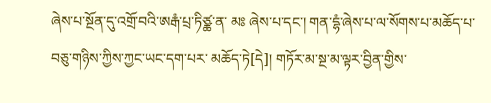ཞེས་པ་སྔོན་དུ་འགྲོ་བའི་ཨརྒཾ་པྲ་ཏིཙྪ་ན་ མཿ ཞེས་པ་དང་། གན་དྷཾ་ཞེས་པ་ལ་སོགས་པ་མཆོད་པ་བཅུ་གཉིས་ཀྱིས་ཀྱང་ཡང་དག་པར་ མཆོད་ཏེ[དེ]། གཏོར་མ་སྔ་མ་ལྟར་བྱིན་གྱིས་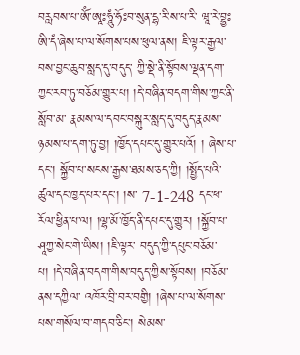བརླབས་པ་ༀ་ཨཱཿཧཱུཾ་ཧོཿབ་སུན་དྷ་རི་ས་པ་རི་ ཝཱ་རེ་བྷྱཿ ཨི་དཾ་ཞེས་པ་ལ་སོགས་པས་ཕུལ་ནས། ཇི་ལྟར་རྒྱལ་བས་བྱང་ཆུབ་སླད་དུ་བདུད་ ཀྱི་སྡེ་ནི་སྟོབས་ལྡན་དག་ཀྱང་རབ་ཏུ་བཅོམ་གྱུར་པ། །དེ་བཞིན་བདག་གིས་ཀྱང་ནི་སློབ་མ་ རྣམས་ལ་དབང་བསྐུར་སླད་དུ་བདུད་རྣམས་ཉམས་པ་དག་ཏུ་བྱ། །ཁྱོད་དཔང་དུ་གྱུར་པའོ། ། ཞེས་པ་དང་། སྐྱོབ་པ་སངས་རྒྱས་ཐམས་ཅད་ཀྱི། །སྤྱོད་པའི་ཚུལ་དང་ཁྱད་པར་དང་། །ས་ 7-1-248 དང་ཕ་རོལ་ཕྱིན་པ་ལ། །ལྷ་མོ་ཁྱོད་ནི་དཔང་དུ་གྱུར། །སྐྱོབ་པ་ཤཱཀྱ་སེང་གེ་ཡིས། །ཇི་ལྟར་ བདུད་ཀྱི་དཔུང་བཅོམ་པ། །དེ་བཞིན་བདག་གིས་བདུད་ཀྱིས་སྟོབས། །བཅོམ་ནས་དཀྱིལ་ འཁོར་བྲི་བར་བགྱི། །ཞེས་པ་ལ་སོགས་པས་གསོལ་བ་གདབ་ཅིང་། སེམས་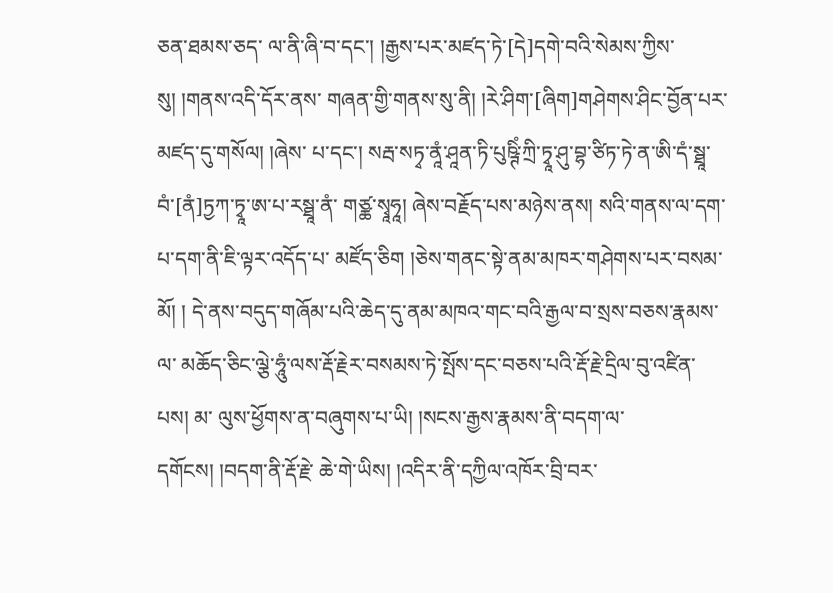ཅན་ཐམས་ཅད་ ལ་ནི་ཞི་བ་དང་། །རྒྱས་པར་མཛད་ཏེ་[དེ]དགེ་བའི་སེམས་ཀྱིས་སུ། །གནས་འདི་དོར་ནས་ གཞན་གྱི་གནས་སུ་ནི། །རེ་ཤིག་[ཞིག]གཤེགས་ཤིང་བྱོན་པར་མཛད་དུ་གསོལ། །ཞེས་ པ་དང་། སརྦ་སཏྭ་ནཱཾ་ཤཱན་ཏི་པུཥྚིཾ་ཀྲི་ཏྭཱ་ཤུ་བྷ་ཙིཏ་ཏེ་ན་ཨི་དཾ་སྠཱ་བཾ་[ནཾ]ཏྱཀ་ཏྭཱ་ཨ་པ་རསྠཱ་ནཾ་ གཙྪ་སྭཱཧཱ། ཞེས་བརྗོད་པས་མཉེས་ནས། སའི་གནས་ལ་དག་པ་དག་ནི་ཇི་ལྟར་འདོད་པ་ མཛོད་ཅིག །ཅེས་གནང་སྟེ་ནམ་མཁར་གཤེགས་པར་བསམ་མོ། ། དེ་ནས་བདུད་གཞོམ་པའི་ཆེད་དུ་ནམ་མཁའ་གང་བའི་རྒྱལ་བ་སྲས་བཅས་རྣམས་ལ་ མཆོད་ཅིང་ལྕེ་ཧཱུཾ་ལས་རྡོ་རྗེར་བསམས་ཏེ་སྤོས་དང་བཅས་པའི་རྡོ་རྗེ་དྲིལ་བུ་འཛིན་པས། མ་ ལུས་ཕྱོགས་ན་བཞུགས་པ་ཡི། །སངས་རྒྱས་རྣམས་ནི་བདག་ལ་དགོངས། །བདག་ནི་རྡོ་རྗེ་ ཆེ་གེ་ཡིས། །འདིར་ནི་དཀྱིལ་འཁོར་བྲི་བར་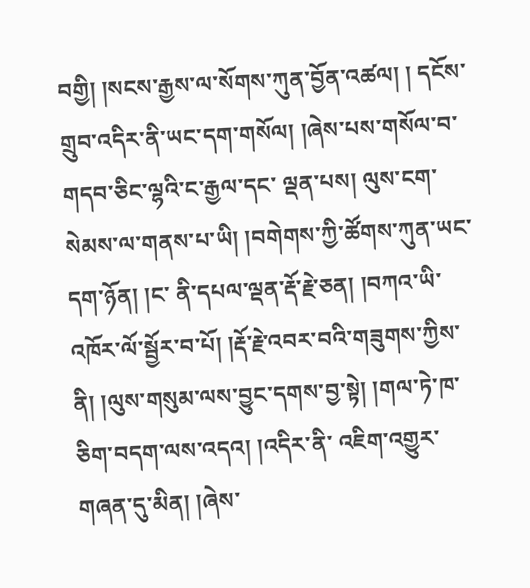བགྱི། །སངས་རྒྱས་ལ་སོགས་ཀུན་བྱོན་འཚལ། ། དངོས་གྲུབ་འདིར་ནི་ཡང་དག་གསོལ། །ཞེས་པས་གསོལ་བ་གདབ་ཅིང་ལྷའི་ང་རྒྱལ་དང་ ལྡན་པས། ལུས་ངག་སེམས་ལ་གནས་པ་ཡི། །བགེགས་ཀྱི་ཚོགས་ཀུན་ཡང་དག་ཉོན། །ང་ ནི་དཔལ་ལྡན་རྡོ་རྗེ་ཅན། །བཀའ་ཡི་འཁོར་ལོ་སྦྱོར་བ་པོ། །རྡོ་རྗེ་འབར་བའི་གཟུགས་ཀྱིས་ ནི། །ལུས་གསུམ་ལས་བྱུང་དགས་བྱ་སྟེ། །གལ་ཏེ་ཁ་ཅིག་བདག་ལས་འདའ། །འདིར་ནི་ འཇིག་འགྱུར་གཞན་དུ་མིན། །ཞེས་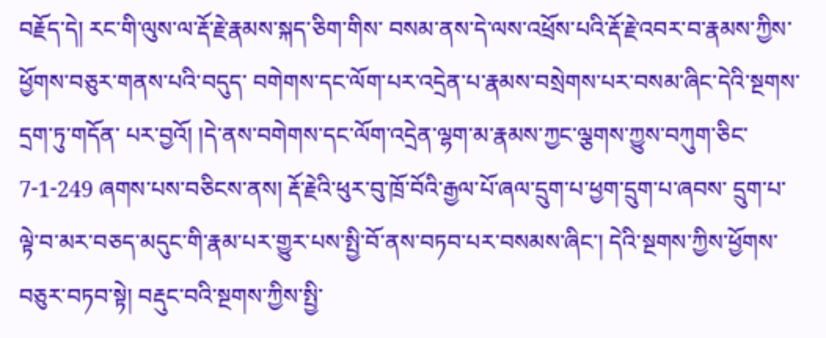བརྗོད་དེ། རང་གི་ལུས་ལ་རྡོ་རྗེ་རྣམས་སྐད་ཅིག་གིས་ བསམ་ནས་དེ་ལས་འཕྲོས་པའི་རྡོ་རྗེ་འབར་བ་རྣམས་ཀྱིས་ཕྱོགས་བཅུར་གནས་པའི་བདུད་ བགེགས་དང་ལོག་པར་འདྲེན་པ་རྣམས་བསྲེགས་པར་བསམ་ཞིང་དེའི་སྔགས་དྲག་ཏུ་གདོན་ པར་བྱའོ། །དེ་ནས་བགེགས་དང་ལོག་འདྲེན་ལྷག་མ་རྣམས་ཀྱང་ལྕགས་ཀྱུས་བཀུག་ཅིང་ 7-1-249 ཞགས་པས་བཅིངས་ནས། རྡོ་རྗེའི་ཕུར་བུ་ཁྲོ་བོའི་རྒྱལ་པོ་ཞལ་དྲུག་པ་ཕྱག་དྲུག་པ་ཞབས་ དྲུག་པ་ལྟེ་བ་མར་བཅད་མདུང་གི་རྣམ་པར་གྱུར་པས་སྤྱི་བོ་ནས་བཏབ་པར་བསམས་ཞིང་། དེའི་སྔགས་ཀྱིས་ཕྱོགས་བཅུར་བཏབ་སྟེ། བརྡུང་བའི་སྔགས་ཀྱིས་སྤྱི་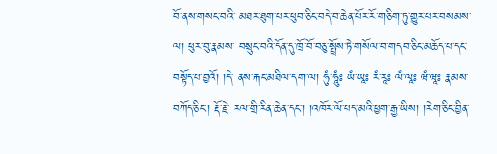བོ་ནས་གསང་བའི་ མཐར་ཐུག་པར་ཕུབ་ཅིང་བདེ་བ་ཆེན་པོར་རོ་གཅིག་ཏུ་གྱུར་པར་བསམས་ལ། ཕུར་བུ་རྣམས་ བསྲུང་བའི་དོན་དུ་ཁྲོ་བོ་བཅུ་སྤྲོས་ཏེ་གསོལ་བ་གདབ་ཅིང་མཆོད་པ་དང་བསྟོད་པ་བྱའོ། །དེ་ ནས་རྐང་མཐིལ་དག་ལ། ཧུཾ་ཧཱུཾཿ ཡཾ་ཡཱཿ རཾ་རཱཿ ལཾ་ལཱཿ ཝཾ་ཝཱཿ རྣམས་བཀོད་ཅིང་། རྡོ་རྗེ་ རལ་གྲི་རིན་ཆེན་དང་། །འཁོར་ལོ་པད་མའི་ཕྱག་རྒྱ་ཡིས། །རེག་ཅིང་བྱིན་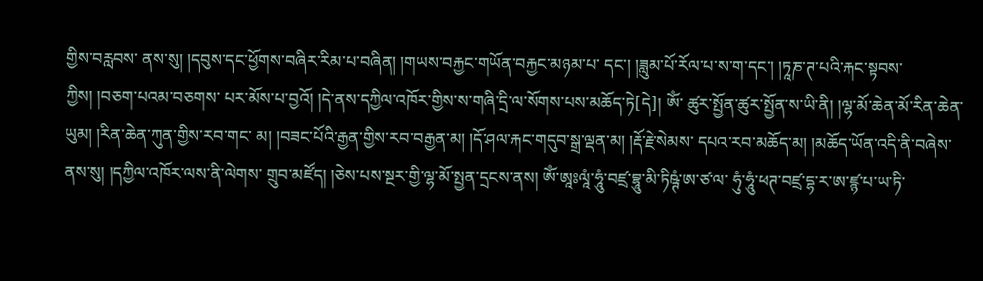གྱིས་བརླབས་ ནས་སུ། །དབུས་དང་ཕྱོགས་བཞིར་རིམ་པ་བཞིན། །གཡས་བརྐྱང་གཡོན་བརྐྱང་མཉམ་པ་ དང་། །ཟླུམ་པོ་རོལ་པ་ས་ག་དང་། །ཏཱཎ་ཊ་པའི་རྐང་སྟབས་ཀྱིས། །བཅག་པའམ་བཅགས་ པར་མོས་པ་བྱའོ། །དེ་ནས་དཀྱིལ་འཁོར་གྱིས་ས་གཞི་དྲི་ལ་སོགས་པས་མཆོད་ཏེ[དེ]། ༀ་ ཚུར་སྤྱོན་ཚུར་སྤྱོན་ས་ཡི་ནི། །ལྷ་མོ་ཆེན་མོ་རིན་ཆེན་ཡུམ། །རིན་ཆེན་ཀུན་གྱིས་རབ་གང་ མ། །བཟང་པོའི་རྒྱན་གྱིས་རབ་བརྒྱན་མ། །དོ་ཤལ་རྐང་གདུབ་སྒྲ་ལྡན་མ། །རྡོ་རྗེ་སེམས་ དཔའ་རབ་མཆོད་མ། །མཆོད་ཡོན་འདི་ནི་བཞེས་ནས་སུ། །དཀྱིལ་འཁོར་ལས་ནི་ལེགས་ གྲུབ་མཛོད། །ཅེས་པས་སྔར་གྱི་ལྷ་མོ་སྤྱན་དྲངས་ནས། ༀ་ཨཱཿལཱཾ་ཧཱུཾ་བཛྲ་བྷཱུ་མི་ཏིཥྚཾ་ཨ་ཙ་ལ་ ཧུཾ་ཧཱུཾ་ཕཊ་བཛྲ་དྷ་ར་ཨ་ཛྙ་པ་ཡ་ཏི་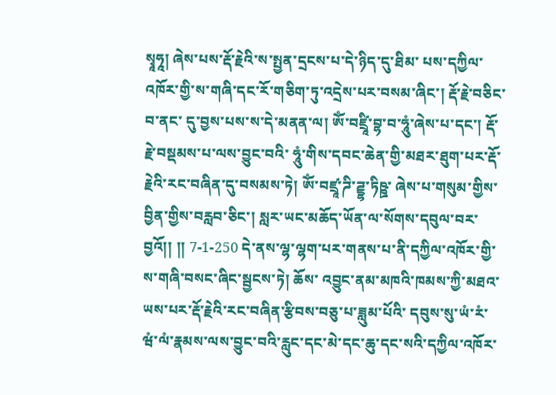སྭཱཧཱ། ཞེས་པས་རྡོ་རྗེའི་ས་སྤྱན་དྲངས་པ་དེ་ཉིད་དུ་ཐིམ་ པས་དཀྱིལ་འཁོར་གྱི་ས་གཞི་དང་རོ་གཅིག་ཏུ་འདྲེས་པར་བསམ་ཞིང་། རྡོ་རྗེ་བཅིང་བ་ནང་ དུ་བྱས་པས་ས་དེ་མནན་ལ། ༀ་བཛྲཱི་བྷ་བ་ཧཱུཾ་ཞེས་པ་དང་། རྡོ་རྗེ་བསྡམས་པ་ལས་བྱུང་བའི་ ཧཱུཾ་གིས་དབང་ཆེན་གྱི་མཐར་ཐུག་པར་རྡོ་རྗེའི་རང་བཞིན་དུ་བསམས་ཏེ། ༀ་བཛྲཱ་ཌི་ཌྡྷ་ཏིཥྛ་ ཞེས་པ་གསུམ་གྱིས་བྱིན་གྱིས་བརླབ་ཅིང་། སླར་ཡང་མཆོད་ཡོན་ལ་སོགས་དབུལ་བར་ བྱའོ།། །། 7-1-250 དེ་ནས་ལྷ་ལྷག་པར་གནས་པ་ནི་དཀྱིལ་འཁོར་གྱི་ས་གཞི་བསང་ཞིང་སྦྱངས་ཏེ། ཆོས་ འབྱུང་ནམ་མཁའི་ཁམས་ཀྱི་མཐའ་ཡས་པར་རྡོ་རྗེའི་རང་བཞིན་རྩིབས་བཅུ་པ་ཟླུམ་པོའི་ དབུས་སུ་ཡཾ་རཾ་ཝཾ་ལཾ་རྣམས་ལས་བྱུང་བའི་རླུང་དང་མེ་དང་ཆུ་དང་སའི་དཀྱིལ་འཁོར་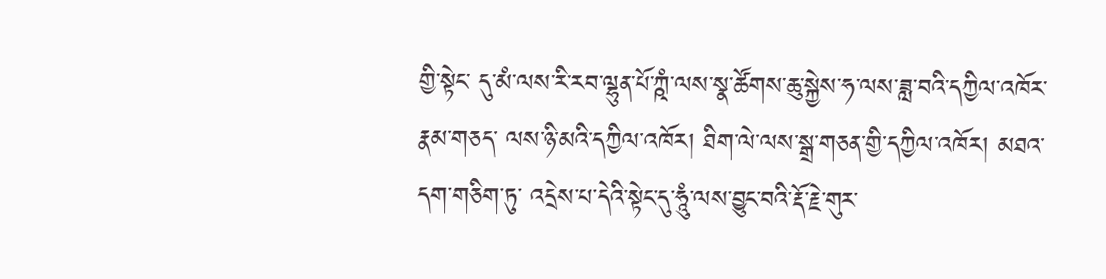གྱི་སྟེང་ དུ་མཾ་ལས་རི་རབ་ལྷུན་པོ་ཀྵཾ་ལས་སྣ་ཚོགས་ཆུ་སྐྱེས་ཧ་ལས་ཟླ་བའི་དཀྱིལ་འཁོར་རྣམ་གཅད་ ལས་ཉི་མའི་དཀྱིལ་འཁོར། ཐིག་ལེ་ལས་སྒྲ་གཅན་གྱི་དཀྱིལ་འཁོར། མཐའ་དག་གཅིག་ཏུ་ འདྲེས་པ་དེའི་སྟེང་དུ་ཧཱུཾ་ལས་བྱུང་བའི་རྡོ་རྗེ་གུར་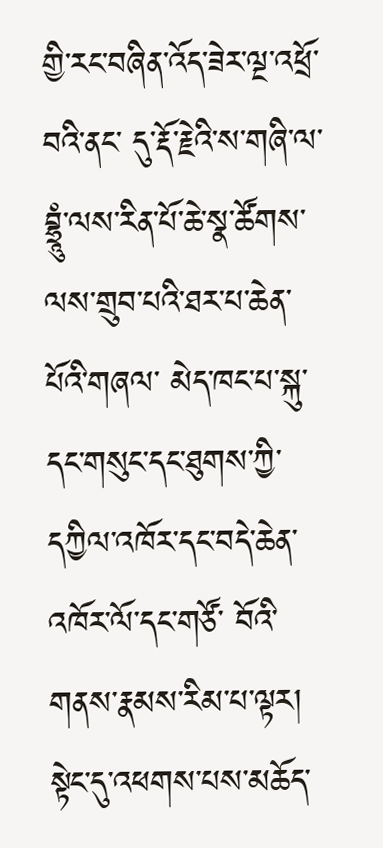གྱི་རང་བཞིན་འོད་ཟེར་ལྔ་འཕྲོ་བའི་ནང་ དུ་རྡོ་རྗེའི་ས་གཞི་ལ་བྷྲཱུཾ་ལས་རིན་པོ་ཆེ་སྣ་ཚོགས་ལས་གྲུབ་པའི་ཐར་པ་ཆེན་པོའི་གཞལ་ མེད་ཁང་པ་སྐུ་དང་གསུང་དང་ཐུགས་ཀྱི་དཀྱིལ་འཁོར་དང་བདེ་ཆེན་འཁོར་ལོ་དང་གཙོ་ བོའི་གནས་རྣམས་རིམ་པ་ལྟར། སྟེང་དུ་འཕགས་པས་མཆོད་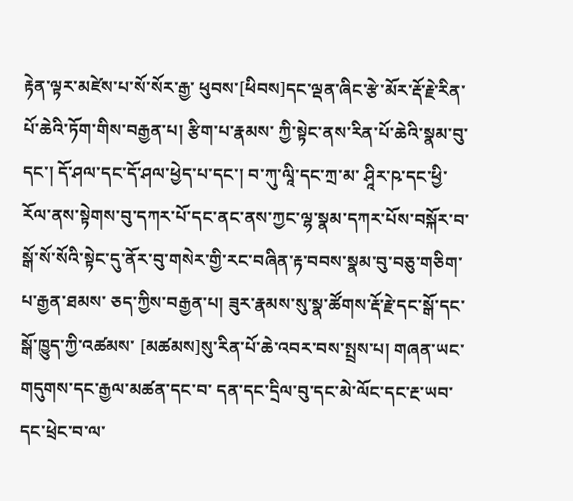རྟེན་ལྟར་མཛེས་པ་སོ་སོར་རྒྱ་ ཕུབས་[ཕིབས]དང་ལྡན་ཞིང་རྩེ་མོར་རྡོ་རྗེ་རིན་པོ་ཆེའི་ཏོག་གིས་བརྒྱན་པ། རྩིག་པ་རྣམས་ ཀྱི་སྟེང་ནས་རིན་པོ་ཆེའི་སྣམ་བུ་དང་། དོ་ཤལ་དང་དོ་ཤལ་ཕྱེད་པ་དང་། བ་ཀུ་ལཱི་དང་ཀྲ་མ་ ཤཱིར་ཥ་དང་ཕྱི་རོལ་ནས་སྟེགས་བུ་དཀར་པོ་དང་ནང་ནས་ཀྱང་ལྷ་སྣམ་དཀར་པོས་བསྐོར་བ་ སྒོ་སོ་སོའི་སྟེང་དུ་ནོར་བུ་གསེར་གྱི་རང་བཞིན་རྟ་བབས་སྣམ་བུ་བཅུ་གཅིག་པ་རྒྱན་ཐམས་ ཅད་ཀྱིས་བརྒྱན་པ། ཟུར་རྣམས་སུ་སྣ་ཚོགས་རྡོ་རྗེ་དང་སྒོ་དང་སྒོ་ཁྱུད་ཀྱི་འཚམས་ [མཚམས]སུ་རིན་པོ་ཆེ་འབར་བས་སྤྲས་པ། གཞན་ཡང་གདུགས་དང་རྒྱལ་མཚན་དང་བ་ དན་དང་དྲིལ་བུ་དང་མེ་ལོང་དང་རྔ་ཡབ་དང་ཕྲེང་བ་ལ་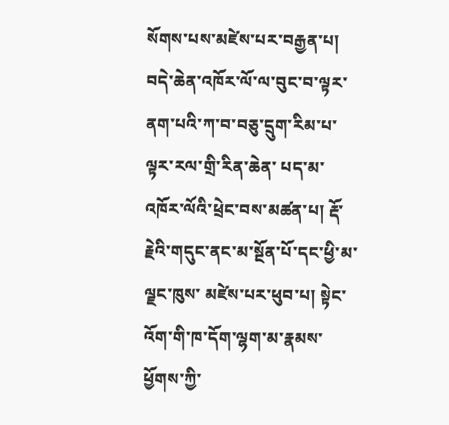སོགས་པས་མཛེས་པར་བརྒྱན་པ། བདེ་ཆེན་འཁོར་ལོ་ལ་བུང་བ་ལྟར་ནག་པའི་ཀ་བ་བཅུ་དྲུག་རིམ་པ་ལྟར་རལ་གྲི་རིན་ཆེན་ པད་མ་འཁོར་ལོའི་ཕྲེང་བས་མཚན་པ། རྡོ་རྗེའི་གདུང་ནང་མ་སྔོན་པོ་དང་ཕྱི་མ་ལྗང་ཁུས་ མཛེས་པར་ཕུབ་པ། སྟེང་འོག་གི་ཁ་དོག་ལྷག་མ་རྣམས་ཕྱོགས་ཀྱི་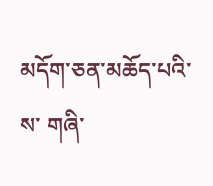མདོག་ཅན་མཆོད་པའི་ས་ གཞི་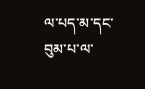ལ་པད་མ་དང་བུམ་པ་ལ་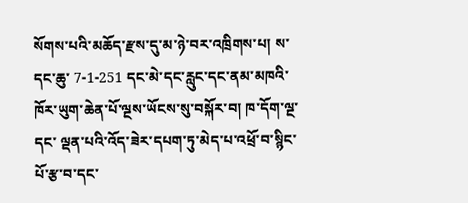སོགས་པའི་མཆོད་རྫས་དུ་མ་ཉེ་བར་འཁྲིགས་པ། ས་དང་ཆུ་ 7-1-251 དང་མེ་དང་རླུང་དང་ནམ་མཁའི་ཁོར་ཡུག་ཆེན་པོ་ལྔས་ཡོངས་སུ་བསྐོར་བ། ཁ་དོག་ལྔ་དང་ ལྡན་པའི་འོད་ཟེར་དཔག་ཏུ་མེད་པ་འཕྲོ་བ་སྙིང་པོ་རྩ་བ་དང་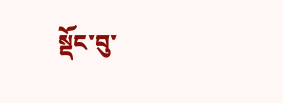སྡོང་བུ་